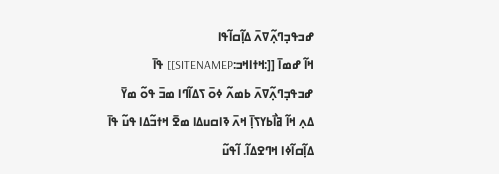ߝߏߟߏ߲ߣߍ߲߬ߜߍ߫ ߡߊ߲߬ߛߊ߬ߟߊ
ߞߊ߬ ߝߘߊ߫ [[:ߞߙߊߞߏ:SITENAMEP]] ߟߊ߫
ߝߏߟߏ߲ߣߍ߲߬ߜߍ߫ ߕߘߍ߬ ߦߋ߫ ߖߡߊ߬ߣߊ ߘߏ߫ ߟߋ߬ ߘߌ߫ ߡߍ߲ ߞߊ߬ ߥߊ߯ߕߌߖߊ߲߫ ߞߍ߫ ߢߊߛߎߡߊ ߘߐ߫ ߞߙߏ߬ߡߊ ߟߎ߬ ߟߊ߫ ߡߊ߲߬ߛߊ߬ߦߊ ߞߣߐߡߊ߬. ߊ߬ߟߎ߬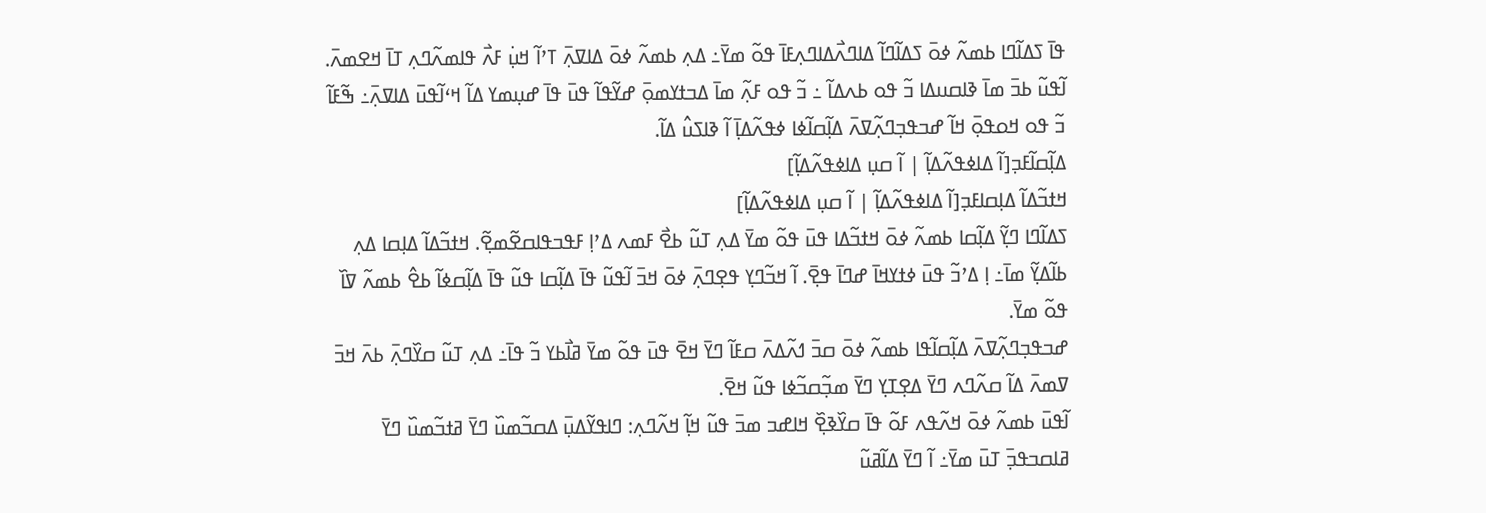ߟߊ߫ ߖߡߊ߬ߣߊ ߕߘߍ߬ ߦߋ߫ ߖߡߊ߬ߣߊ߬ ߡߊߣߍ߯ߡߊߣߍ߲ߓߊ߫ ߟߋ߬ ߘߌ߫߸ ߡߍ߲ ߕߘߍ߬ ߦߋ߫ ߡߊߜߍ߲߫ ߠߴߊ߬ ߞߎ߲߭ ߓߍ߯ ߟߊߘߍ߬ߣߍ߲ ߠߊ߫ ߞߐߘߍ߫. ߊ߬ߟߎ߬ ߕߏ߫ ߘߊ߫ ߢߊߛߎߡߊ ߏ߬ ߟߋ ߕߍߡߊ߬ ߸ ߏ߬ ߟߋ ߓߍ߲߬ ߘߊ߫ ߡߏߙߌߘߋ߲߫ ߝߌ߬ߟߊ߬ ߟߎ߫ ߟߊ߫ ߝߎ߲ߘߌ ߡߊ߬ ߞߵߊ߬ߟߎ߫ ߡߊߜߍ߲߫߸ ߒ߬ߓߊ߬ ߏ߬ ߟߋ ߞߋߟߋ߲߫ ߞߊ߬ ߝߏߟߏ߲ߣߍ߲߬ߜߍ߫ ߡߊ߲߬ߛߊ߬ߦߊ ߦߟߍ߬ߡߊ߲߫ ߊ߬ ߢߊߖߎ߮ ߡߊ߬.
ߡߊ߲߬ߛߊ߬ߓߏ߲[ߊ߬ ߡߊߦߟߍ߬ߡߊ߲߬ | ߊ߬ ߛߎ߲ ߡߊߦߟߍ߬ߡߊ߲߬]
ߞߙߏ߬ߡߊ߬ ߡߊ߲ߛߊߓߏ߲[ߊ߬ ߡߊߦߟߍ߬ߡߊ߲߬ | ߊ߬ ߛߎ߲ ߡߊߦߟߍ߬ߡߊ߲߬]
ߖߡߊ߬ߣߊ ߣߌ߲߬ ߡߊ߲߬ߛߊ ߕߘߍ߬ ߦߋ߫ ߞߙߏ߬ߡߊ ߟߎ߫ ߟߋ߬ ߘߌ߫ ߡߍ߲ ߠߎ߬ ߕߐ߯ ߓߘߍ ߡߴߊ߲ ߓߟߏߟߊߛߐ߬ߘߐ߲߬. ߞߙߏ߬ߡߊ߬ ߡߊ߲ߛߊ ߡߍ߲ ߕߊ߬ߡߌ߲߬ ߘߊ߫߸ ߊ߲ ߡߴߏ߬ ߟߎ߫ ߦߙߌߞߊ߫ ߝߣߊ߫ ߟߐ߲߫. ߊ߬ ߞߏ߬ߣߌ߲ ߟߐ߲ߣߍ߲߫ ߦߋ߫ ߞߏ߫ ߊ߬ߟߎ߬ ߟߊ߫ ߡߊ߲߬ߛߊ ߟߎ߬ ߟߊ߫ ߡߊ߲߬ߛߦߊ߬ ߕߐ߮ ߕߘߍ߬ ߜߊ߰ ߟߋ߬ ߘߌ߫.
ߝߏߟߏ߲ߣߍ߲߬ߜߍ߫ ߡߊ߲߬ߛߊ߬ߟߊ ߕߘߍ߬ ߦߋ߫ ߛߏ߫ ߗߍ߬ߡߍ߫ ߛߓߊ߬ ߣߌ߫ ߞߐ߫ ߟߎ߫ ߟߋ߬ ߘߌ߫ ߥߊ߯ߕߌ ߏ߬ ߟߊ߫߸ ߡߍ߲ ߠߎ߬ ߛߌ߰ߣߍ߲߫ ߕߍ߫ ߞߏ߫ ߜߘߍ߫ ߡߊ߬ ߛߍ߬ߣߍ ߣߌ߫ ߡߐ߲ߠߌ߲ ߣߌ߫ ߘߏ߲߬ߛߏ߬ߦߊ ߟߎ߬ ߞߐ߫.
ߊ߬ߟߎ߫ ߕߘߍ߬ ߦߋ߫ ߞߍ߬ߟߍ ߓߋ߬ ߟߊ߫ ߛߌ߰ߢߐ߲߰ ߞߊߝߏ ߘߏ߫ ߟߎ߬ ߞߊ߲߬ ߞߍ߬ߣߍ߲: ߣߊߟߌ߬ߡߎ߲߫ ߡߛߏ߬ߘߎ߰ ߣߌ߫ ߥߙߏ߬ߘߎ߰ ߣߌ߫ ߥߊߛߏߟߏ߲߫ ߠߎ߫ ߘߌ߫߸ ߊ߬ ߣߌ߫ ߡߊ߬ߥߎ߬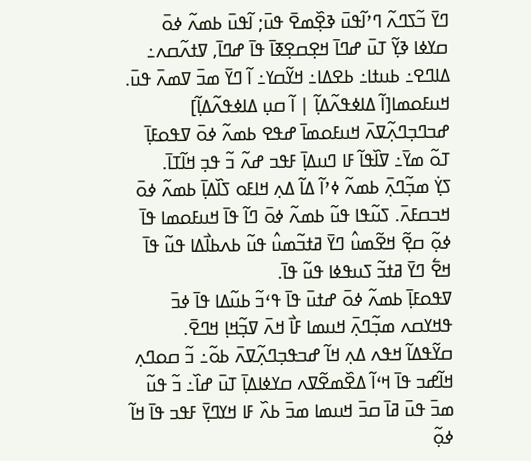ߣߌ߫ ߏ߬ߖߣߍ߬ ߣߴߊ߬ߟߎ߫ ߢߐ߲߰ߘߐ߫ ߟߎ߫; ߊ߬ߟߎ߫ ߕߘߍ߬ ߦߋ߫ ߛߌߦߊ ߢߌ߲߬ ߠߎ߫ ߝߣߊ߫ ߞߐ߲ߛߐ߲ߧߊ߫ ߟߊ߫ ߝߣߊ߫, ߜߙߍ߬ߛߍ߸ ߡߊߣߐ߸ ߕߎߙߊ߸ ߕߐߡߊ߸ ߞߌ߬ߛߌ߸ ߊ߬ ߣߌ߫ ߘߏ߫ ߜߘߍ߫ ߟߎ߫.
ߞߎߓߋߘߊ[ߊ߬ ߡߊߦߟߍ߬ߡߊ߲߬ | ߊ߬ ߛߎ߲ ߡߊߦߟߍ߬ߡߊ߲߬]
ߝߏߣߏ߲ߣߍ߲߬ߜߍ߫ ߞߎߓߋߘߊ߫ ߝߟߐ ߕߘߍ߬ ߦߋ߫ ߜߟߋߓߊ߲߫ ߠߋ߬ ߘߌ߫߸ ߜߊ߰ߟߊ߬ ߓߊ ߣߎߡߊ߲߫ ߓߟߏ ߝߍ߬ ߏ߬ ߟߏ߲ ߞߊ߬ߠߊ߫.
ߖߌ߲߭ ߘߏ߲߬ߣߍ߲߫ ߕߘߍ߬ ߦߴߊ߬ ߡߊ߬ ߡߍ߲ ߞߊߓߋ ߖߊ߰ߡߊ߲߫ ߕߘߍ߬ ߦߋ߫ ߞߏߛߓߍ߫. ߖߎ߬ߟߊ ߟߎ߬ ߕߘߍ߬ ߦߋ߫ ߣߊ߬ ߟߊ߫ ߞߎߓߋߘߊ ߟߊ߫ ߦߋ߲߬ ߛߐ߲߬ ߞߐ߬ߘߎ߮ ߣߌ߫ ߥߙߏ߬ߘߎ߮ ߟߎ߬ ߕߍߕߊ߯ߡߊ ߟߎ߬ ߟߊ߫ ߞߐ߱ ߣߌ߫ ߥߙߏ߬ ߖߎߟߦߊ ߟߎ߬ ߟߊ߫.
ߜߟߋߓߊ߲߫ ߕߘߍ߬ ߦߋ߫ ߝߙߎ߫ ߟߊ߫ ߟߵߏ߬ ߕߎ߬ߡߊ ߟߊ߫ ߦߏ߫ ߟߞߌߛߍ ߘߏ߲߬ߣߍ߲߫ ߞߎߘߊ ߓߊ߯ ߞߍ߫ ߜߏ߲߬ߞߊ߲ ߞߣߐ߫.
ߛߌ߬ߟߡߊ߬ ߞߟߍ ߡߍ߲ ߞߊ߬ ߝߏߟߏ߲ߣߍ߲߬ߜߍ߫ ߕߋ߬߸ ߏ߬ ߛߋߣߍ߲ ߞߊ߬ߝߏ ߟߊ߫ ߞߵߊ߬ ߡߐ߰ߘߐ߬ߜߍ ߛߌߦߊߡߊ߲߫ ߠߎ߫ ߝߊ߰߸ ߏ߬ ߟߎ߬ ߘߏ߫ ߟߎ߫ ߥߊ߫ ߛߏ߫ ߞߎߘߊ ߘߏ߫ ߕߍ߰ ߓߊ ߞߌߣߌ߲߫ ߓߟߏ ߟߊ߫ ߞߊ߬ ߦߋ߲߬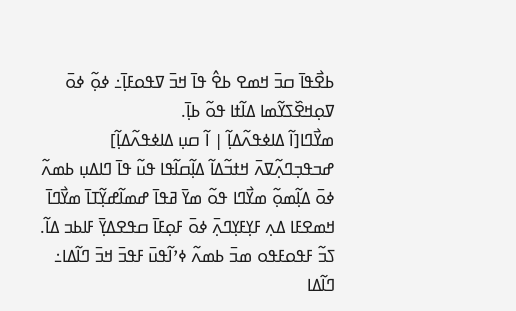ߕߐ߯ߟߊ߫ ߛߏ߫ ߞߘߐ ߕߐ߮ ߟߊ߫ ߞߏ߫ ߜߟߋߓߊ߲߫߸ ߦߋ߲߬ ߦߋ߫ ߜߋ߲ߞߐ߰ߖߌ߬ߘߊ ߡߊ߬ߙߊ ߟߋ߬ ߕߊ߲߫.
ߘߌ߯ߣߊ[ߊ߬ ߡߊߦߟߍ߬ߡߊ߲߬ | ߊ߬ ߛߎ߲ ߡߊߦߟߍ߬ߡߊ߲߬]
ߝߏߟߏ߲ߣߍ߲߬ߜߍ߫ ߞߙߏ߬ߡߊ߬ ߡߊ߲߬ߛߊ߬ߟߊ ߟߎ߬ ߟߊ߫ ߣߊߡߎ߲ ߕߘߍ߬ ߦߋ߫ ߡߊ߲߬ߘߋ߲߬ ߘߌ߯ߣߊ ߟߋ߬ ߘߌ߫ ߥߟߊ߫ ߝߘߊ߬ߝߌ߲߬ߠߊ߫ ߘߌ߯ߣߊ߫ ߞߘߐߓߊ ߡߍ߲ ߓߌ߲ߓߌ߲ߣߍ߲߫ ߦߋ߫ ߓߋ߲ߓߊ߫ ߛߟߐߡߌ߲߫ ߓߊߕߏ ߡߊ߬.
ߖߏ߬ ߓߟߋߓߟߋ ߘߏ߫ ߕߘߍ߬ ߦߴߊ߬ߟߎ߫ ߓߟߏ߫ ߞߏ߫ ߣߊ߬ߡߊ߸ ߣߊ߬ߡߊ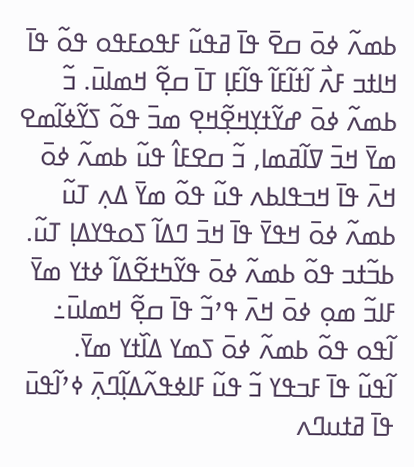ߕߘߍ߬ ߦߋ߫ ߛߐ߫ ߟߊ߫ ߥߟߎ߬ ߓߟߋߓߟߋ ߟߋ߬ ߟߊ߫ ߞߊߙߏ ߓߍ߯ ߊ߬ߙߊ߬ߓߊ߬ ߟߊ߬ߓߊ߲ ߠߊ߫ ߛߐ߲߬ ߞߘߊߎ߫. ߏ߬ ߕߘߍ߬ ߦߋ߫ ߝߌ߬ߙߌ߲ߞߐ߲߬ߞߐ߲ ߘߏ߫ ߟߋ߬ ߖߌ߬ߦߊ߬ߘߐ ߘߌ߫ ߞߏ߫ ߜߊ߬ߥߘߊ, ߏ߬ ߛߐߓߊ߮ ߟߎ߬ ߕߘߍ߬ ߦߋ߫ ߞߍ߫ ߟߊ߫ ߞߏߟߊߕߍ ߟߎ߬ ߟߋ߬ ߘߌ߫ ߡߍ߲ ߠߎ߬ ߕߘߍ߬ ߦߋ߫ ߞߟߌ߫ ߟߊ߫ ߞߏ߫ ߣߡߊ߬ ߖߋߟߌߡߊ߲ ߠߎ߬.
ߕߏ߬ߙߏ ߟߋ߬ ߕߘߍ߬ ߦߋ߫ ߟߌ߬ߤߙߐ߬ߡߊ߬ ߦߙߌ ߘߌ߫ ߓߊߏ߬ ߘߋ߲ ߦߋ߫ ߞߍ߫ ߟߴߏ߬ ߟߊ߫ ߛߐ߲߬ ߞߘߊߎ߫߸ ߊ߬ߟߋ ߟߋ߬ ߕߘߍ߬ ߦߋ߫ ߖߘߌ ߡߊ߰ߙߌ ߘߌ߫.
ߊ߬ߟߎ߬ ߟߊ߫ ߓߏߟߌ ߏ߬ ߟߎ߬ ߓߊߦߟߍ߬ߡߊ߲߬ߣߍ߲߫ ߦߴߊ߬ߟߎ߫ ߟߊ߫ ߥߙߎߣߍ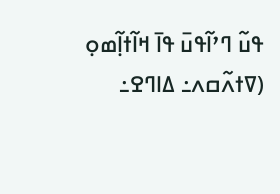ߟߎ߬ ߣߴߊ߬ߟߎ߫ ߟߊ߫ ߞߊ߬ߙߊ߲߬ߘߋ߲ (ߜߙߍ߬ߛߍ߸ ߡߊߣߐ߸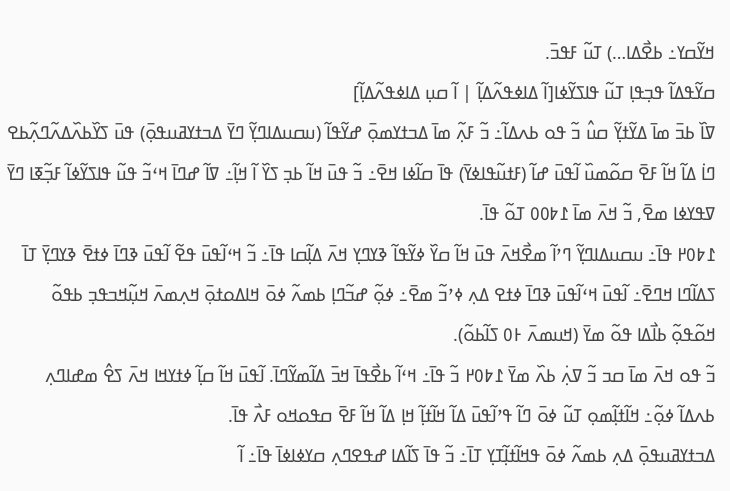ߞߌ߬ߛߌ߸ ߕߐ߯ߡߊ…) ߠߎ߬ ߓߟߏ߫.
ߛߌ߬ߟߡߊ߬ ߟߏ߲ߟߊ߲ ߠߎ߬ ߟߊߖߌ߬ߦߊ[ߊ߬ ߡߊߦߟߍ߬ߡߊ߲߬ | ߊ߬ ߛߎ߲ ߡߊߦߟߍ߬ߡߊ߲߬]
ߜߊ߰ ߕߏ߫ ߘߊ߫ ߡߌ߬ߙߌ߲߬ ߛߎ߮ ߏ߬ ߟߋ ߕߍߡߊ߬߸ ߏ߬ ߓߍ߲߬ ߘߊ߫ ߡߏߙߌߘߋ߲߫ ߝߌ߬ߟߊ߬ (ߎߛߎߡߊߣߌ߲߬ ߣߌ߫ ߡߏߙߌߥߎߟߋ߲߫) ߟߎ߫ ߖߌ߰ߕߍ߰ߡߍ߬ߣߍ߲߬ߕߐ ߣߊ߭ ߡߊ߬ ߞߊ߬ ߓߐ߫ ߛߋ߬ߘߎ߰ ߊ߬ߟߎ߫ ߝߊ߬ (ߓߙߎ߬ߟߊߦߌ߫) ߟߊ߫ ߛߊ߬ߦߊ ߞߐ߫߸ ߏ߬ ߟߎ߫ ߞߊ߬ ߕߏ߲ ߖߌ߰ ߊ߬ ߞߊ߲߬߸ ߜߊ߬ ߝߣߊ߫ ߞߵߏ߬ ߟߎ߬ ߟߊߖߌ߬ߦߊ߬ ߓߏ߲߬ߧߊ ߣߌ߫ ߜߟߌߦߊ ߘߐ߫, ߏ߬ ߞߍ߫ ߘߊ߫ ߁߈߀߀ ߠߋ߬ ߟߊ߫.
߁߈߀߂ ߟߊ߫߸ ߎߛߎߡߊߣߌ߲߬ ߣߴߊ߬ ߘߐ߯ߞߍ߫ ߟߎ߫ ߞߊ߬ ߛߌ߰ ߦߌ߬ߟߊ߬ ߢߌߣߌ߲ ߞߍ߫ ߡߊ߲߬ߛߊ ߟߊ߫߸ ߏ߬ ߞߵߊ߬ߟߎ߫ ߟߐ߬ ߊ߬ߟߎ߫ ߢߣߊ߫ ߦߙߐ߫ ߢߌߣߌ߲߫ ߠߊ߫ ߖߡߊ߬ߣߊ ߞߣߐ߫߸ ߊ߬ߟߎ߫ ߞߵߊ߬ߟߎ߫ ߢߣߊ߫ ߦߙߐ ߡߍ߲ ߦߴߏ߬ ߘߐ߫߸ ߦߋ߲߬ ߝߏ߬ߣߊ߲ ߕߘߍ߬ ߦߋ߫ ߞߊߡߋߙߋ߲߫ ߞߍ߲ߘߍ߫ ߞߎ߲߬ߞߏߟߏ߲ ߕߟߋ߬ ߞߋ߬ߟߋ߲߬ ߕߊ߯ߡߊ ߟߋ߬ ߘߌ߫ (ߞߎߘߍ߫ ߅߀ ߖߊ߬ߕߋ߬).
ߏ߬ ߟߋ ߞߍ߫ ߘߊ߫ ߛߏ ߏ߬ ߜߍ߲߭ ߕߍ߰ ߘߌ߫ ߁߈߀߂ ߏ߬ ߟߊ߫߸ ߞߵߊ߬ ߕߐ߯ߟߊ߫ ߞߏ߫ ߡߊ߬ߘߌ߬ߣߊ߫. ߊ߬ߟߎ߫ ߞߊ߬ ߛߊ߲߬ ߦߙߌߞߊ ߞߍ߫ ߖߐ߮ ߘߝߊߣߍ߲ ߕߍߡߊ߬ ߦߋ߲߬߸ ߞߊ߬ߙߊ߲߬ߘߋ߲ ߠߎ߬ ߦߋ߫ ߣߊ߬ ߟߴߊ߬ߟߎ߫ ߡߊ߬ ߞߊ߬ߙߊ߲߬ ߞߊ߲ ߡߊ߬ ߞߊ߬ ߓߐ߫ ߛߟߋߞߋ ߓߍ߯ ߟߊ߫.
ߡߏߙߌߥߎߟߋ߲߫ ߡߍ߲ ߕߘߍ߬ ߦߋ߫ ߟߞߊ߬ߙߊ߲߬ߠߌ߲ ߠߊ߫߸ ߏ߬ ߟߊ߫ ߖߊ߬ߡߊ ߝߟߐߣߍ߲ ߛߌߦߊߦߊ߫ ߟߊ߫߸ ߊ߬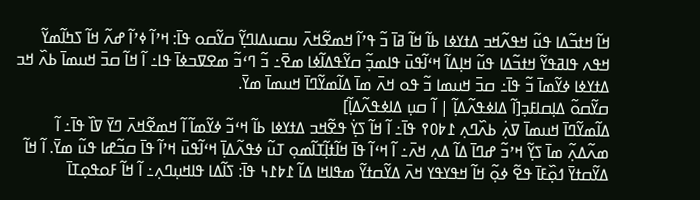ߞߊ߬ ߞߙߏ߬ߡߊ ߟߎ߬ ߞߟߍ߬ߞߏ ߡߙߌߦߊ ߕߊ߬ ߞߊ߬ ߥߊ߫ ߏ߬ ߟߴߊ߬ ߞߘߐ߬ߞߍ߫ ߎߛߎߡߊߣߌ߲߬ ߛߌ߬ߛߋ ߟߊ߫: ߞߴߊ߬ ߦߴߊ߬ ߝߍ߬ ߞߊ߬ ߖߤߊ߬ߘߌ߬ ߞߟߍ ߟߊߥߟߌ߬ ߞߙߏ߬ߡߊ ߟߎ߬ ߞߊ߲ߡߊ߬ ߞߵߊ߬ߟߎ߫ ߟߊߘߏ߲߬ ߛߌ߬ߟߡߊ߬ߦߊ ߘߐ߫߸ ߏ߬ ߣߵߏ߬ ߘߐߜߏߦߊ߫ ߟߊ߸ ߊ߬ ߞߊ߬ ߛߏ߫ ߞߎߘߊ߫ ߕߍ߰ ߞߏ ߡߙߌߦߊ ߦߌ߬ߘߊ߫ ߏ߬ ߟߊ߫߸ ߛߏ߫ ߞߎߘߊ ߏ߬ ߟߋ ߞߍ߫ ߘߊ߫ ߡߊ߬ߘߌ߬ߣߊ߫ ߞߎߘߊ߫ ߘߌ߫.
ߛߌ߬ߛߋ߬ ߡߊ߲ߛߊߓߏ߲[ߊ߬ ߡߊߦߟߍ߬ߡߊ߲߬ | ߊ߬ ߛߎ߲ ߡߊߦߟߍ߬ߡߊ߲߬]
ߡߊ߬ߘߌ߬ߣߊ߫ ߞߎߘߊ߫ ߜߍ߲߭ ߕߍ߰ߣߍ߲ ߁߈߀߉ ߟߊ߫߸ ߊ߬ ߞߊ߬ ߖߌ߲߭ ߟߐ߬ߞߏ ߡߙߌߦߊ ߕߊ߬ ߞߵߏ߬ ߦߌ߬ߘߊ߬ ߊ߬ ߞߘߐ߬ߞߍ߫ ߣߌ߫ ߜߊ߰ ߟߊ߫߸ ߊ߬ ߘߍ߬ߡߍ߲߬ ߘߊ߫ ߖߌ߲߬ ߞߴߏ߬ ߝߣߊ߫ ߡߊ߬ ߡߍ߲ ߞߍ߫߸ ߊ߬ ߞߵߊ߬ ߟߊ߫ ߞߊ߬ߙߊ߲߬ߠߊ߬ߘߋ߲ ߠߎ߬ ߦߟߍ߬ߡߊ߲߫ ߞߵߊ߬ߟߎ߫ ߞߴߊ߬ ߟߊ߫ ߛߏ߬ߝߊ ߟߎ߬ ߘߌ߫. ߊ߬ ߞߊ߬ ߡߌ߬ߛߙߌ߫ ߗߋ߲߰ߓߊ߫ ߟߐ߬ ߦߋ߲߬ ߞߊ߬ ߞߟߌߟߌ ߞߍ߫ ߡߌ߬ߛߙߌ߬ ߘߟߊߞߊ ߡߊ߬ ߁߈߁߆ ߟߊ߫: ߖߊ߬ߡߊ ߟߊߞߎ߲ߣߍ߲߸ ߊ߬ ߞߊ߬ ߓߋߟߋ߲ߠߊ߫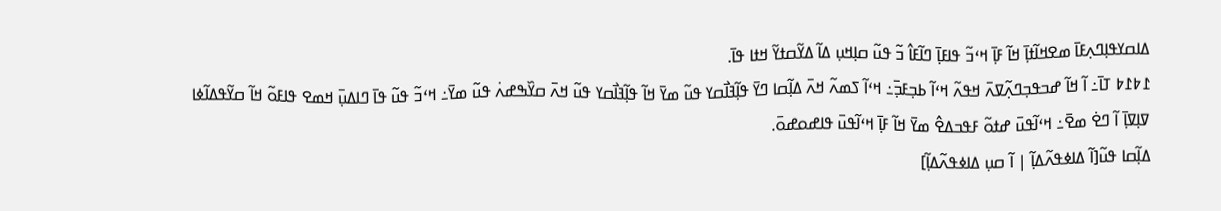ߡߊߛߌߟߊ߲ߣߍ߲ߓߊ߫ ߘߐߞߊ߬ߙߊ߲߫ ߞߊ߬ ߓߊ߲߫ ߞߵߏ߬ ߟߊߓߊ߲߫ ߣߊ߬ߓߊ߮ ߏ߬ ߟߎ߬ ߛߊ߲ߞߎ߲ ߡߊ߬ ߡߌ߬ߛߙߌ߬ ߞߙߊ ߟߊ߫.
߁߈߁߈ ߠߊ߫߸ ߊ߬ ߞߊ߬ ߝߏߟߏ߲ߣߍ߲߬ߜߍ߫ ߞߟߍ߬ ߞߵߊ߬ ߕߏ߲ߓߏ߲߫߸ ߞߵߊ߬ ߖߘߍ߬ ߞߍ߫ ߡߊ߲߬ߛߊ ߣߌ߫ ߟߊ߲߬ߔߊ߯ߛߌ ߟߎ߬ ߘߌ߫ ߞߊ߬ ߟߊ߲߬ߔߊ߯ߛߌ ߟߎ߬ ߞߍ߫ ߛߌ߰ߒߝߍ߭ ߟߎ߬ ߘߌ߫߸ ߞߵߏ߬ ߟߎ߬ ߟߊ߫ ߣߊߡߎ߲߫ ߞߘߐ ߟߊߓߋ߬ ߞߊ߬ ߛߌ߬ߟߡߊ߬ߦߊ ߜߊ߲ߜߊ߲߫ ߊ߬ ߣߐ߭ ߘߐ߫߸ ߞߵߊ߬ߟߎ߫ ߝߙߋ߬ ߓߟߏߡߐ߮ ߘߌ߫ ߞߊ߬ ߓߊ߲߫ ߞߵߊ߬ߟߎ߫ ߟߊߝߋߝߋ߫.
ߡߊ߲߬ߛߊ ߟߎ߬[ߊ߬ ߡߊߦߟߍ߬ߡߊ߲߬ | ߊ߬ ߛߎ߲ ߡߊߦߟߍ߬ߡߊ߲߬]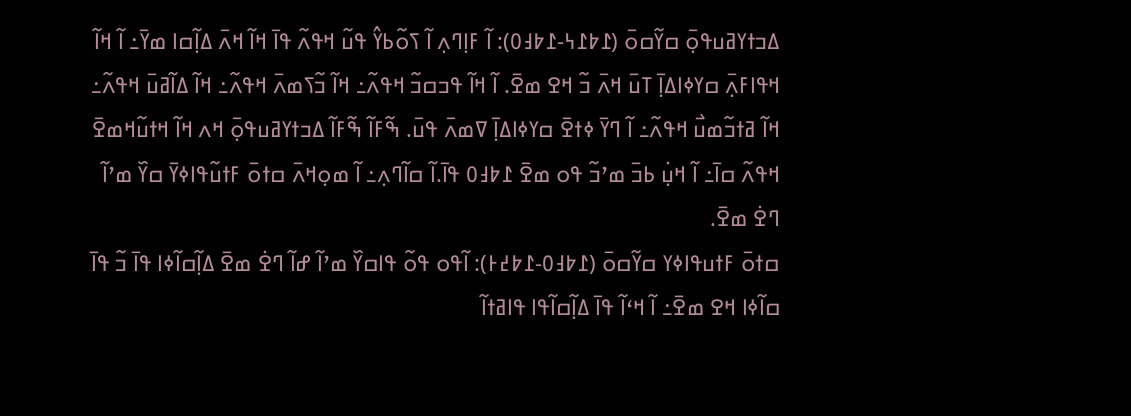ߡߏߙߌߥߎߟߋ߲߫ ߛߌ߬ߛߋ߫ (߁߈߁߆-߁߈߃߀): ߊ߬ ߓߊ߲ߣߍ߲ ߊ߬ ߖߋ߬ߕߌ߮ ߟߎ߬ ߞߟߍ߬ ߟߊ߫ ߞߊ߬ ߞߍ߫ ߡߊ߲߬ߛߊ ߘߌ߫߸ ߊ߬ ߞߊ߬ ߞߟߊߓߍ߲߫ ߛߌߦߊߡߊ߲߫ ߠߎ߫ ߞߍ߫ ߏ߬ ߞߐ ߘߐ߫. ߊ߬ ߞߊ߬ ߟߏߛߏ߬ ߞߟߍ߬߸ ߞߊ߬ ߏ߬ߖߘߍ߫ ߞߟߍ߬߸ ߞߊ߬ ߡߊ߬ߥߎ߫ ߞߟߍ߬߸ ߞߊ߬ ߥߙߏ߬ߘߎ߯ ߞߟߍ߬߸ ߊ߬ ߣߌ߫ ߦߙߐ߫ ߛߌߦߊߡߊ߲߫ ߜߘߍ߫ ߟߎ߫. ߒ߬ߓߊ߬ ߒ߬ߓߊ߬ ߡߏߙߌߥߎߟߋ߲߫ ߞߍ ߞߊ߬ ߞߙߎ߬ߞߘߐ߫ ߞߟߍ߬ ߛߊ߫߸ ߊ߬ ߞߎ߲߭ ߕߏ߫ ߘߴߏ߬ ߟߋ ߘߐ߫ ߁߈߃߀ ߟߊ߫.ߊ߬ ߛߊ߬ߣߍ߲߸ ߊ߬ ߘߋ߲ߞߍ߫ ߛߙߋ߫ ߓߙߎ߬ߟߊߦߌ߫ ߛߌ߰ ߘߴߊ߬ ߣߐ߭ ߘߐ߫.
ߛߙߋ߫ ߓߙߎߟߊߦߌ ߛߌ߬ߛߋ߫ (߁߈߃߀-߁߈߄߅): ߊ߬ߟߋ ߟߋ߬ ߟߊߛߌ߰ ߘߴߊ߬ ߝߊ߬ ߣߐ߭ ߘߐ߫ ߡߊ߲߬ߛߊ߬ߦߊ ߟߊ߫ ߏ߬ ߟߊ߫ ߛߊ߬ߦߊ ߞߐ ߘߐ߫߸ ߊ߬ ߞߵߊ߬ ߟߊ߫ ߡߊ߲߬ߛߊ߬ߟߊ ߟߊߥߙߊ߬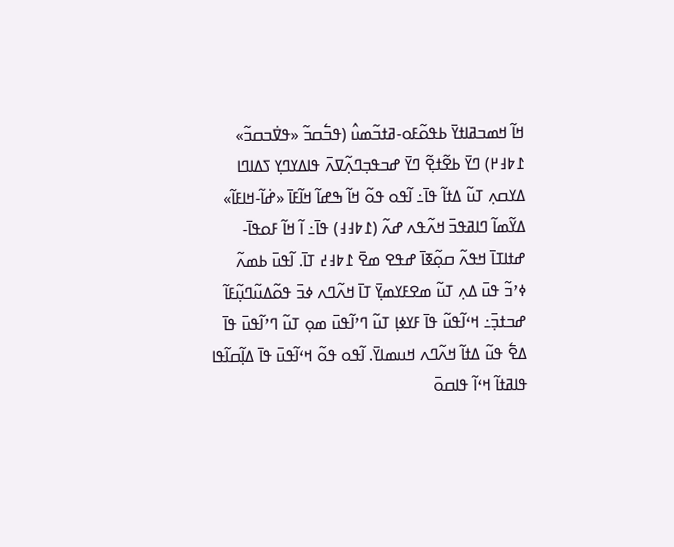ߞߊ߬ ߞߘߏߥߊߙߌ߫ ߕߟߋ߬ߓߋ-ߥߙߏ߬ߘߎ߮ (ߟߏ߱ߛߏ߬ «ߟߜ߭ߏߛߏ߬» ߁߈߃߂) ߣߌ߫ ߕߐ߬ߙߐ߲߬ ߣߌ߫ ߝߏߟߏ߲ߣߍ߲߬ߜߍ߫ ߟߊߡߌߣߌ߲ ߖߡߊߣߊ ߡߌߛߍ߲ ߠߎ߬ ߡߙߊ߬ ߟߊ߫߸ ߊ߬ߟߋ ߟߋ߬ ߞߊ߬ ߒߝߊ߬ ߞߊ߬ߓߊ߫ «ߝ߭ߊ߬-ߞߊߓߊ߬» ߡߌ߬ߘߊ߬ ߣߊߥߟߏ߫ ߞߍ߬ߟߍ ߝߍ߬ (߁߈߃߃) ߟߊ߫߸ ߊ߬ ߞߊ߬ ߓߋߟߊ߫-ߝߙߊߠߊ߫ ߞߟߍ߬ ߛߋ߲߬ߧߊ߫ ߝߟߐ ߘߐ߫ ߁߈߃߄ ߠߊ߫. ߊ߬ߟߎ߫ ߕߘߍ߬ ߦߴߏ߬ ߟߎ߫ ߡߍ߲ ߠߎ߬ ߘߐߓߌߘߌ߲߫ ߠߊ߫ ߞߍ߬ߣߍ ߦߏ߫ ߟߋ߬ߡߎ߬ߣߎ߲߬ߓߊ߬ ߝߏߙߏ߲߫߸ ߞߵߊ߬ߟߎ߬ ߟߊ߫ ߓߌߦߊ߲ ߠߎ߬ ߣߴߊ߬ߟߎ߫ ߘߋ߲ ߠߎ߬ ߣߴߊ߬ߟߎ߫ ߟߊ߫ ߡߐ߱ ߟߎ߬ ߡߙߊ߬ ߞߍ߬ߣߍ ߞߎߘߊߌ߫. ߊ߬ߟߋ ߟߋ߬ ߞߵߊ߬ߟߎ߫ ߟߊ߫ ߡߊ߲߬ߛߊ߬ߟߊ ߟߊߥߙߊ߬ ߞߵߊ߬ ߟߊߛߋ߫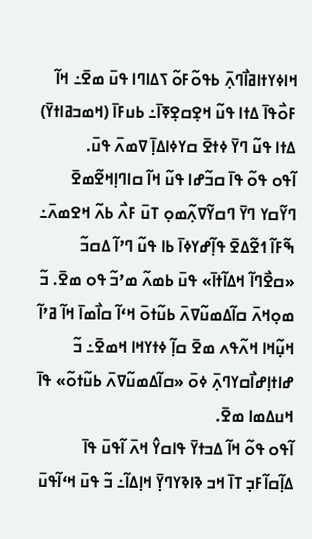ߞߊߦߌߙߊߥߊ߯ߣߍ߲߫ ߕߟߋ߬ߓߋ߬ ߖߡߊߣߊ ߟߎ߫ ߘߐ߫߸ ߞߊ߬ ߓߋ߯ߟߊ߫ ߡߙߊ ߟߎ߬ ߞߐ߲ߛߐ߲ߧߊ߫߸ ߕߎߓߊ߫ (ߞߘߏߥߊߙߌ߫) ߡߙߊ ߟߎ߬ ߣߌ߫ ߦߙߐ߫ ߛߌߦߊߡߊ߲߫ ߜߘߍ߫ ߟߎ߫.
ߊ߬ߟߋ ߟߋ߬ ߟߊ߫ ߛߏ߬ߝߊ ߟߎ߬ ߞߊ߬ ߛߊߣߊ߲ߞߐ߬ߘߐ߫ ߣߌ߬ߛߌ ߣߌ߫ ߣߛߌ߬ߜߍ߲߬ߘߋ߲ ߠߎ߫ ߓߍ߯ ߕߍ߬ ߞߐߘߍ߫߸ ߒ߬ߓߊ߬ ߗߐ߬ߡߐ߫ ߟߊ߲߬ߝߌߦߊ߫ ߕߊ ߟߎ߬ ߣߴߊ߬ ߡߛߏ߬ «ߛߐ߯ߣߊ߬ ߞߡߊ߬ߙߊ߫» ߟߎ߫ ߕߘߍ߬ ߘߴߏ߬ ߟߋ ߘߐ߫. ߏ߬ ߘߋ߲ߞߍ߫ ߛߊ߬ߡߘߎ߬ߜߍ߫ ߕߎ߬ߙߋ߫ ߞߵߊ߬ ߛߊ߯ߘߊ߫ ߞߊ߬ ߥߴߊ߬ ߞߎ߲߬ߞߊ ߞߍ߬ߟߍ ߘߐ߫ ߛߊ߲߬ ߦߙߌߞߊ ߞߘߐ߫߸ ߏ߬ ߝߊߙߊ߲ߝߊ߯ߛߌߣߍ߲߫ ߦߋ߫ «ߛߊ߬ߡߘߎ߬ߜߍ߫ ߕߎ߬ߙߋ߬» ߟߊ߫ ߞߎߡߘߊ ߘߐ߫.
ߊ߬ߟߋ ߟߋ߬ ߞߊ߬ ߡߏߙߌ߫ ߟߊߛߌ߮ ߞߍ߫ ߊ߬ߟߎ߫ ߟߊ߫ ߡߊ߲߬ߛߊ߬ߓߏ߲ ߠߊ߫ ߞߏ ߢߊߢߌߣߌ߲߫ ߞߊ߲ߡߊ߬߸ ߏ߬ ߟߎ߫ ߞߵߊ߬ߟߎ߫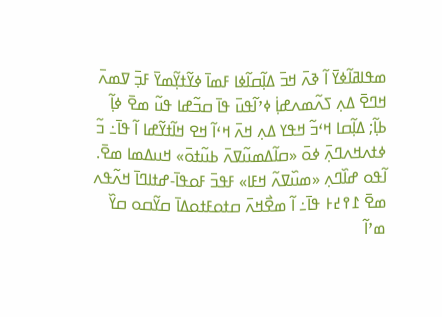ߘߟߊߥߊ߬ߦߌ߫ ߊ߬ ߢߍ߫ ߞߏ߫ ߡߊ߲߬ߛߊ߬ߦߊ ߓߘߊ߫ ߦߌ߬ߙߌ߲߬ߘߌ߫ ߓߏ߲߫ ߜߘߍ߫ ߞߣߐ߫ ߡߍ߲ ߖߍ߬ߘߍߝߊ߲߭ ߦߴߊ߬ߟߎ߫ ߟߊ߫ ߛߏ߬ߝߊ ߟߎ߬ ߘߐ߫ ߦߊ߲߬ ߕߊ߲߬; ߡߊ߲߬ߛߊ ߞߵߏ߬ ߞߟߌ ߡߍ߲ ߞߍ߫ ߞߵߊ߬ ߞߐ ߞߊ߬ߙߌ߬ߝߊ ߊ߬ ߟߊ߫߸ ߏ߬ ߦߙߍߞߍߣߍ߲߫ ߦߋ߫ «ߛߊ߬ߡߘߎ߬ߜߍ߫ ߕߎ߬ߙߋ߫» ߞߎߡߘߊ ߘߐ߫. ߊ߬ߟߋ ߝߊ߰ߣߍ߲ «ߘߎ߰ߜߍ߬ ߞߓߊ» ߓߟߏ߫ ߓߋߟߊ߫-ߝߙߊߣߊ߫ ߞߍ߬ߟߍ ߘߐ߫ ߁߉߄߅ ߟߊ߫߸ ߊ߬ ߘߐ߯ߞߍ߫ ߛߙߋߓߙߋߡߊ߫ ߛߌ߬ߛߋ ߛߌ߰ ߘߴߊ߬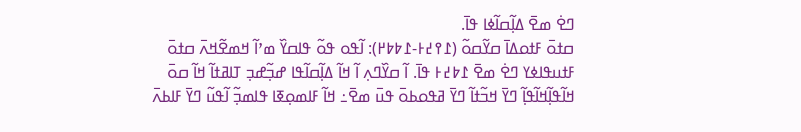ߣߐ߭ ߘߐ߫ ߡߊ߲߬ߛߊ߬ߦߊ ߟߊ߫.
ߛߙߋ߫ ߓߙߋߡߊ߫ ߛߌ߬ߛߋ߬ (߁߉߄߅-߁߈߈߂): ߊ߬ߟߋ ߟߋ߬ ߟߊߛߌ߰ ߘߴߊ߬ ߞߘߐ߬ߞߍ߫ ߛߙߋ߫ ߓߙߎߟߊߦߌ ߣߐ߭ ߘߐ߫ ߁߈߄߅ ߟߊ߫. ߊ߬ ߛߌ߰ߣߍ߲ ߊ߬ ߞߊ߬ ߡߊ߲߬ߛߊ߬ߟߊ ߝߏ߲߬ߝߏ߲ ߠߊߥߙߊ߬ ߞߊ߬ ߛߋ߫ ߞߊ߬ߟߊ߲߬ߞߊ߬ߟߊ߲߬ ߣߌ߫ ߞߏ߬ߙߊ߬ ߣߌ߫ ߥߟߋߕߋ߫ ߟߎ߫ ߘߐ߫߸ ߞߊ߬ ߓߊߘߋ߲ߧߊ ߟߊߘߏ߲߬ ߊ߬ߟߎ߬ ߣߌ߫ ߓߊߕߍ߫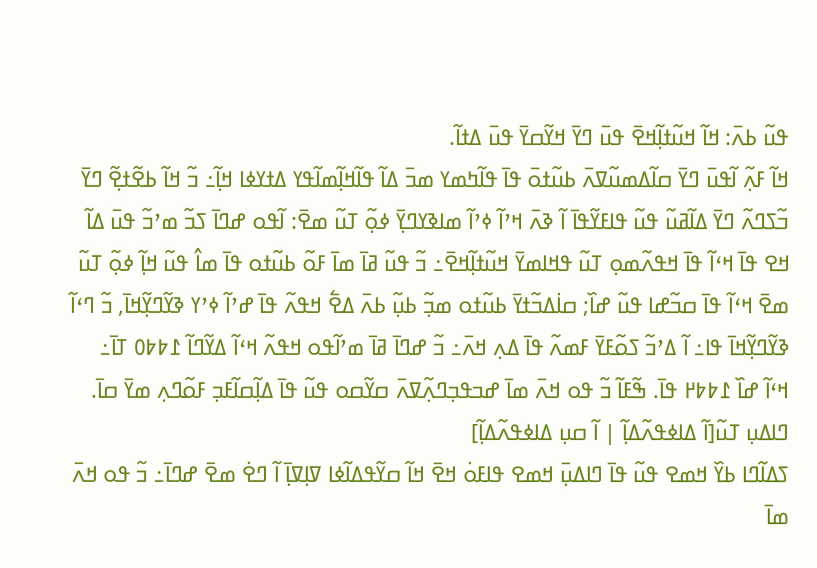ߟߎ߬ ߕߍ߫: ߞߊ߬ ߞߎ߬ߙߊ߲߬ߞߐ߫ ߟߎ߫ ߣߌ߫ ߞߌ߬ߛߌ߫ ߟߎ߫ ߡߙߊ߬.
ߞߊ߬ ߓߍ߲߬ ߊ߬ߟߎ߫ ߣߌ߫ ߛߊ߬ߡߘߎ߬ߜߍ߫ ߕߎ߬ߙߋ߫ ߟߊ߫ ߟߊ߬ߤߘߌ ߘߏ߫ ߡߊ߬ ߟߊ߬ߞߊ߲߬ߘߊ߬ߟߌ ߡߙߌߦߊ ߞߊ߲߬߸ ߏ߬ ߞߊ߬ ߕߐ߬ߙߐ߲߬ ߣߌ߫ ߏ߬ߖߣߍ߬ ߣߌ߫ ߡߊ߬ߥߎ߬ ߟߎ߬ ߟߊߓߌ߬ߟߊ߫ ߊ߬ ߢߍ߫ ߞߴߊ߬ ߦߴߊ߬ ߘߊߢߌߣߌ߲߫ ߦߋ߲߬ ߠߎ߬ ߘߐ߫: ߊ߬ߟߋ ߝߣߊ߫ ߖߏ߬ ߘߴߏ߬ ߟߎ߫ ߡߊ߬ ߞߐ ߟߊ߫ ߞߵߊ߬ ߟߊ߫ ߞߟߍ߬ߘߋ߲ ߠߎ߬ ߟߞߊߘߌ߫ ߞߎ߬ߙߊ߲߬ߞߐ߫߸ ߏ߬ ߟߎ߬ ߥߊ߫ ߘߊ߫ ߓߋ߬ ߕߎ߬ߙߋ ߟߊ߫ ߘߊ߮ ߟߎ߬ ߞߊ߲߬ ߦߋ߲߬ ߠߎ߬ ߘߐ߫ ߞߵߊ߬ ߟߊ߫ ߛߏ߬ߝߊ ߟߎ߬ ߝߊ߰; ߛߊ߭ߡߏ߬ߙߌ߫ ߕߎ߬ߙߋ ߘߏ߲߬ ߕߎ߲߬ ߕߍ߫ ߡߐ߱ ߞߟߍ߬ ߟߊ߫ ߝߴߊ߬ ߦߴߌ ߢߌ߬ߣߌ߲߬ߞߊ߫, ߏ߬ ߣߵߊ߬ ߢߌ߬ߣߌ߲߬ߞߊ߫ ߟߊ߸ ߊ߬ ߡߴߏ߬ ߖߋ߬ߓߌ߫ ߓߘߍ߬ ߟߊ߫ ߡߍ߲ ߞߍ߫߸ ߏ߬ ߝߣߊ߫ ߥߊ߫ ߘߴߊ߬ߟߋ ߞߟߍ߬ ߞߵߊ߬ ߡߌ߬ߣߊ߬ ߁߈߈߀ ߠߊ߫߸ ߞߵߊ߬ ߝߊ߰ ߁߈߈߂ ߟߊ߫. ߒ߬ߓߊ߬ ߏ߬ ߟߋ ߞߍ߫ ߘߊ߫ ߝߏߟߏ߲ߣߍ߲߬ߜߍ߫ ߛߌ߬ߛߋ ߟߎ߬ ߟߊ߫ ߡߊ߲߬ߛߊ߬ߓߏ߲ ߓߋ߬ߣߍ߲ ߘߌ߫ ߛߊ߫.
ߣߊߡߎ߲ ߠߎ߬[ߊ߬ ߡߊߦߟߍ߬ߡߊ߲߬ | ߊ߬ ߛߎ߲ ߡߊߦߟߍ߬ߡߊ߲߬]
ߖߡߊ߬ߣߊ ߕߌ߰ ߞߘߐ ߟߎ߬ ߟߊ߫ ߣߊߡߎ߲߫ ߞߘߐ ߟߊߓߋ߭ ߞߐ߫ ߞߊ߬ ߛߌ߬ߟߡߊ߬ߦߊ ߜߊ߲ߜߊ߲߫ ߊ߬ ߣߐ߭ ߘߐ߫ ߝߣߊ߫߸ ߏ߬ ߟߋ ߞߍ߫ ߘߊ߫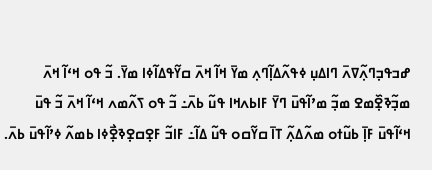ߝߏߟߏ߲ߣߍ߲߬ߜߍ߫ ߣߊߡߎ߲ ߦߟߍ߬ߡߊ߲߬ߣߍ߲ ߘߌ߫ ߞߊ߬ ߞߍ߫ ߛߌ߬ߟߡߊ߬ߦߊ ߘߌ߫. ߏ߬ ߟߋ ߞߵߊ߬ ߞߍ߫ ߘߏ߲߬ߢߐ߲߰ߘߐ ߘߏ߲߬ ߘߴߊ߬ߟߎ߫ ߣߌ߫ ߓߊߕߍߞߊ ߟߎ߬ ߕߍ߫߸ ߏ߬ ߟߋ ߖߍ߬ߘߍ ߞߵߊ߬ ߞߍ߫ ߏ߬ ߟߎ߫ ߞߵߊ߬ߟߎ߫ ߓߊ߲߫ ߕߎ߬ߙߋ ߘߍ߬ߡߍ߲߬ ߠߊ߫ ߛߌ߬ߛߋ ߟߎ߬ ߡߊ߬߸ ߓߊߏ߬ ߓߐ߲ߛߐ߲ߢߐ߲߯ߦߊ ߕߘߍ߬ ߦߴߊ߬ߟߎ߫ ߕߍ߫.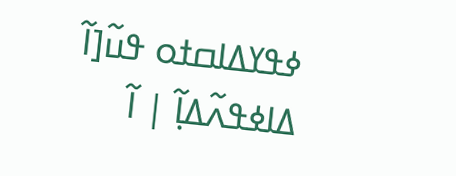ߦߟߌߡߊߛߙߋ ߟߎ߬[ߊ߬ ߡߊߦߟߍ߬ߡߊ߲߬ | ߊ߬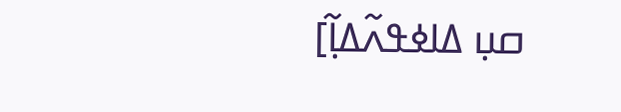ߛߎ߲ ߡߊߦߟߍ߬ߡߊ߲߬]